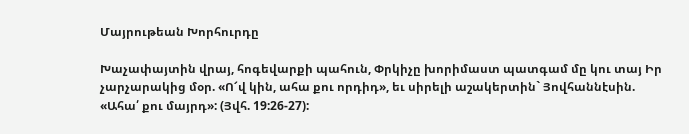Մայրութեան Խորհուրդը

Խաչափայտին վրայ, հոգեվարքի պահուն, Փրկիչը խորիմաստ պատգամ մը կու տայ Իր չարչարակից մօր. «Ո՜վ կին, ահա քու որդիդ», եւ սիրելի աշակերտին` Յովհաննէսին. «Ահա՛ քու մայրդ»: (Յվհ. 19:26-27):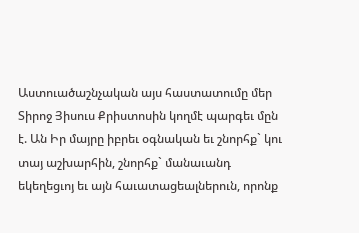Աստուածաշնչական այս հաստատումը մեր Տիրոջ Յիսուս Քրիստոսին կողմէ պարգեւ մըն է. Ան Իր մայրը իբրեւ օգնական եւ շնորհք` կու տայ աշխարհին, շնորհք` մանաւանդ եկեղեցւոյ եւ այն հաւատացեալներուն, որոնք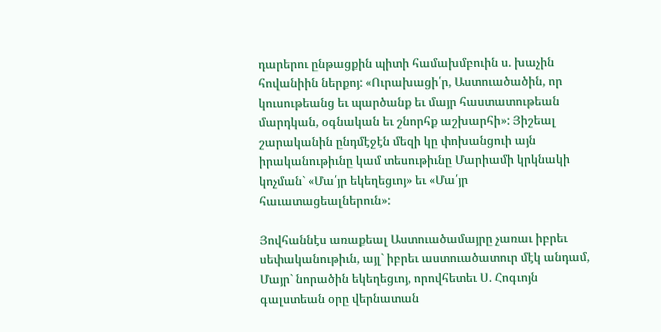դարերու ընթացքին պիտի համախմբուին ս. խաչին հովանիին ներքոյ: «Ուրախացի՛ր, Աստուածածին, որ կուսութեանց եւ պարծանք եւ մայր հաստատութեան մարդկան, օգնական եւ շնորհք աշխարհի»: Յիշեալ շարականին ընդմէջէն մեզի կը փոխանցուի այն իրականութիւնը կամ տեսութիւնը Մարիամի կրկնակի կոչման` «Մա՛յր եկեղեցւոյ» եւ «Մա՛յր հաւատացեալներուն»:

Յովհաննէս առաքեալ Աստուածամայրը չառաւ իբրեւ սեփականութիւն, այլ` իբրեւ աստուածատուր մէկ անդամ, Մայր` նորածին եկեղեցւոյ, որովհետեւ Ս. Հոգւոյն գալստեան օրը վերնատան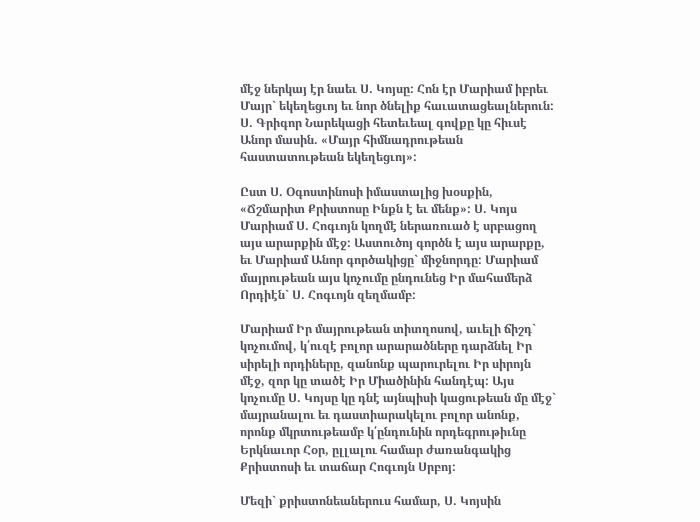մէջ ներկայ էր նաեւ Ս. Կոյսը: Հոն էր Մարիամ իբրեւ Մայր` եկեղեցւոյ եւ նոր ծնելիք հաւատացեալներուն: Ս. Գրիգոր Նարեկացի հետեւեալ գովքը կը հիւսէ Անոր մասին. «Մայր հիմնադրութեան հաստատութեան եկեղեցւոյ»:

Ըստ Ս. Օգոստինոսի իմաստալից խօսքին, «Ճշմարիտ Քրիստոսը Ինքն է եւ մենք»: Ս. Կոյս Մարիամ Ս. Հոգւոյն կողմէ ներառուած է սրբացող այս արարքին մէջ: Աստուծոյ գործն է այս արարքը, եւ Մարիամ Անոր գործակիցը` միջնորդը: Մարիամ մայրութեան այս կոչումը ընդունեց Իր մահամերձ Որդիէն` Ս. Հոգւոյն զեղմամբ:

Մարիամ Իր մայրութեան տիտղոսով, աւելի ճիշդ` կոչումով, կ՛ուզէ բոլոր արարածները դարձնել Իր սիրելի որդիները, զանոնք պարուրելու Իր սիրոյն մէջ, զոր կը տածէ Իր Միածինին հանդէպ: Այս կոչումը Ս. Կոյսը կը դնէ այնպիսի կացութեան մը մէջ` մայրանալու եւ դաստիարակելու բոլոր անոնք, որոնք մկրտութեամբ կ՛ընդունին որդեգրութիւնը Երկնաւոր Հօր, ըլլալու համար ժառանգակից Քրիստոսի եւ տաճար Հոգւոյն Սրբոյ:

Մեզի` քրիստոնեաներուս համար, Ս. Կոյսին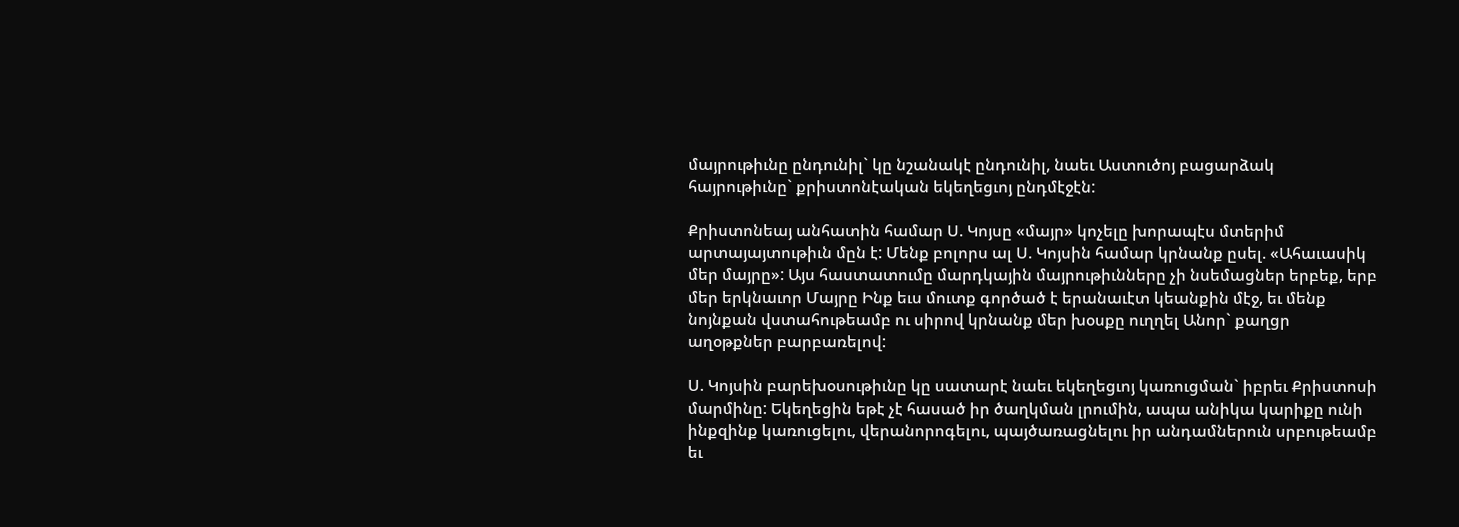մայրութիւնը ընդունիլ` կը նշանակէ ընդունիլ, նաեւ Աստուծոյ բացարձակ հայրութիւնը` քրիստոնէական եկեղեցւոյ ընդմէջէն:

Քրիստոնեայ անհատին համար Ս. Կոյսը «մայր» կոչելը խորապէս մտերիմ արտայայտութիւն մըն է: Մենք բոլորս ալ Ս. Կոյսին համար կրնանք ըսել. «Ահաւասիկ մեր մայրը»: Այս հաստատումը մարդկային մայրութիւնները չի նսեմացներ երբեք, երբ մեր երկնաւոր Մայրը Ինք եւս մուտք գործած է երանաւէտ կեանքին մէջ, եւ մենք նոյնքան վստահութեամբ ու սիրով կրնանք մեր խօսքը ուղղել Անոր` քաղցր աղօթքներ բարբառելով:

Ս. Կոյսին բարեխօսութիւնը կը սատարէ նաեւ եկեղեցւոյ կառուցման` իբրեւ Քրիստոսի մարմինը: Եկեղեցին եթէ չէ հասած իր ծաղկման լրումին, ապա անիկա կարիքը ունի ինքզինք կառուցելու, վերանորոգելու, պայծառացնելու իր անդամներուն սրբութեամբ եւ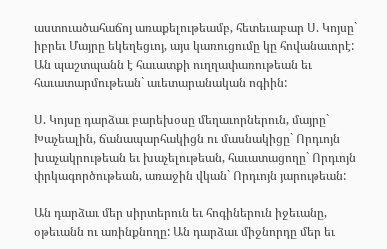աստուածահաճոյ առաքելութեամբ, հետեւաբար Ս. Կոյսը` իբրեւ Մայրը եկեղեցւոյ, այս կառուցումը կը հովանաւորէ: Ան պաշտպանն է հաւատքի ուղղափառութեան եւ հաւատարմութեան` աւետարանական ոգիին:

Ս. Կոյսը դարձաւ բարեխօսը մեղաւորներուն, մայրը` Խաչեալին, ճանապարհակիցն ու մասնակիցը` Որդւոյն խաչակրութեան եւ խաչելութեան, հաւատացողը` Որդւոյն փրկագործութեան, առաջին վկան` Որդւոյն յարութեան:

Ան դարձաւ մեր սիրտերուն եւ հոգիներուն իջեւանը, օթեւանն ու առինքնողը: Ան դարձաւ միջնորդը մեր եւ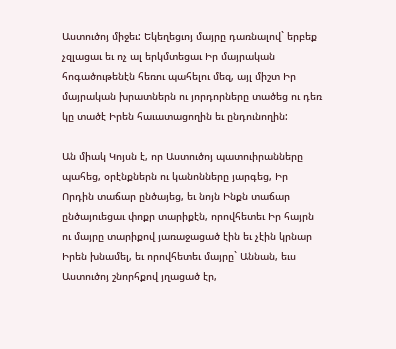Աստուծոյ միջեւ: Եկեղեցւոյ մայրը դառնալով` երբեք չզլացաւ եւ ոչ ալ երկմտեցաւ Իր մայրական հոգածութենէն հեռու պահելու մեզ, այլ միշտ Իր մայրական խրատներն ու յորդորները տածեց ու դեռ կը տածէ Իրեն հաւատացողին եւ ընդունողին:

Ան միակ Կոյսն է, որ Աստուծոյ պատուիրանները պահեց, օրէնքներն ու կանոնները յարգեց, Իր Որդին տաճար ընծայեց, եւ նոյն Ինքն տաճար ընծայուեցաւ փոքր տարիքէն, որովհետեւ Իր հայրն ու մայրը տարիքով յառաջացած էին եւ չէին կրնար Իրեն խնամել, եւ որովհետեւ մայրը` Աննան, եւս Աստուծոյ շնորհքով յղացած էր,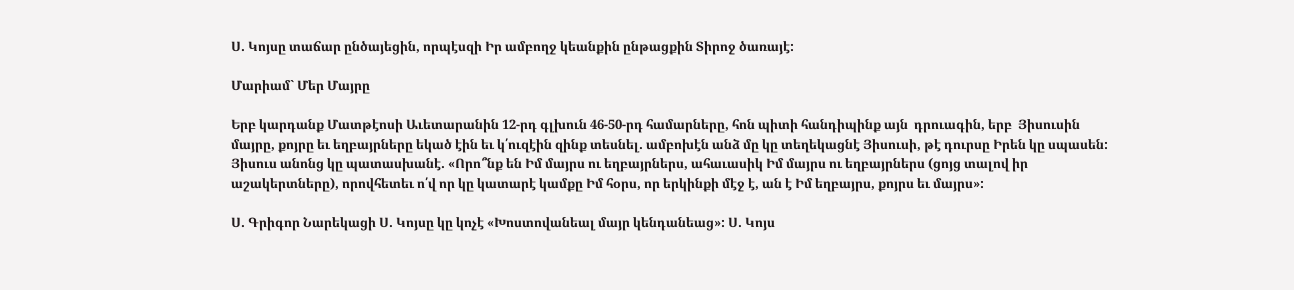Ս. Կոյսը տաճար ընծայեցին, որպէսզի Իր ամբողջ կեանքին ընթացքին Տիրոջ ծառայէ:

Մարիամ` Մեր Մայրը

Երբ կարդանք Մատթէոսի Աւետարանին 12-րդ գլխուն 46-50-րդ համարները, հոն պիտի հանդիպինք այն  դրուագին, երբ  Յիսուսին մայրը, քոյրը եւ եղբայրները եկած էին եւ կ՛ուզէին զինք տեսնել. ամբոխէն անձ մը կը տեղեկացնէ Յիսուսի, թէ դուրսը Իրեն կը սպասեն: Յիսուս անոնց կը պատասխանէ. «Որո՞նք են Իմ մայրս ու եղբայրներս, ահաւասիկ Իմ մայրս ու եղբայրներս (ցոյց տալով իր աշակերտները), որովհետեւ ո՛վ որ կը կատարէ կամքը Իմ հօրս, որ երկինքի մէջ է, ան է Իմ եղբայրս, քոյրս եւ մայրս»:

Ս. Գրիգոր Նարեկացի Ս. Կոյսը կը կոչէ «Խոստովանեալ մայր կենդանեաց»: Ս. Կոյս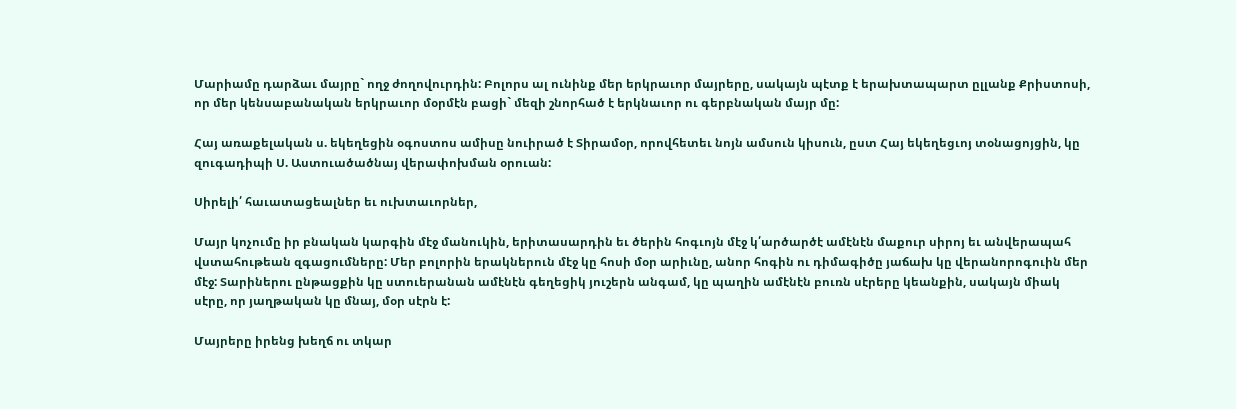Մարիամը դարձաւ մայրը` ողջ ժողովուրդին: Բոլորս ալ ունինք մեր երկրաւոր մայրերը, սակայն պէտք է երախտապարտ ըլլանք Քրիստոսի, որ մեր կենսաբանական երկրաւոր մօրմէն բացի` մեզի շնորհած է երկնաւոր ու գերբնական մայր մը:

Հայ առաքելական ս. եկեղեցին օգոստոս ամիսը նուիրած է Տիրամօր, որովհետեւ նոյն ամսուն կիսուն, ըստ Հայ եկեղեցւոյ տօնացոյցին, կը զուգադիպի Ս. Աստուածածնայ վերափոխման օրուան:

Սիրելի՛ հաւատացեալներ եւ ուխտաւորներ,

Մայր կոչումը իր բնական կարգին մէջ մանուկին, երիտասարդին եւ ծերին հոգւոյն մէջ կ՛արծարծէ ամէնէն մաքուր սիրոյ եւ անվերապահ վստահութեան զգացումները: Մեր բոլորին երակներուն մէջ կը հոսի մօր արիւնը, անոր հոգին ու դիմագիծը յաճախ կը վերանորոգուին մեր մէջ: Տարիներու ընթացքին կը ստուերանան ամէնէն գեղեցիկ յուշերն անգամ, կը պաղին ամէնէն բուռն սէրերը կեանքին, սակայն միակ սէրը, որ յաղթական կը մնայ, մօր սէրն է:

Մայրերը իրենց խեղճ ու տկար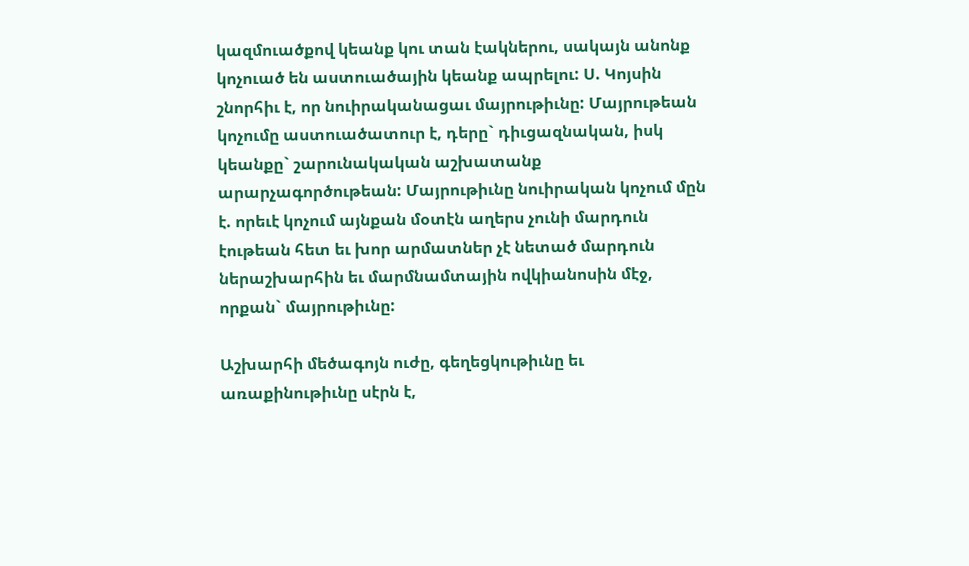կազմուածքով կեանք կու տան էակներու, սակայն անոնք կոչուած են աստուածային կեանք ապրելու: Ս. Կոյսին շնորհիւ է, որ նուիրականացաւ մայրութիւնը: Մայրութեան կոչումը աստուածատուր է, դերը` դիւցազնական, իսկ կեանքը` շարունակական աշխատանք արարչագործութեան: Մայրութիւնը նուիրական կոչում մըն է. որեւէ կոչում այնքան մօտէն աղերս չունի մարդուն էութեան հետ եւ խոր արմատներ չէ նետած մարդուն ներաշխարհին եւ մարմնամտային ովկիանոսին մէջ, որքան` մայրութիւնը:

Աշխարհի մեծագոյն ուժը, գեղեցկութիւնը եւ առաքինութիւնը սէրն է,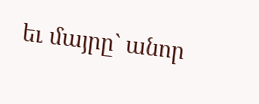եւ մայրը` անոր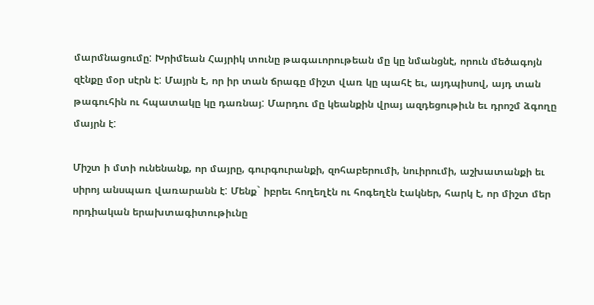մարմնացումը: Խրիմեան Հայրիկ տունը թագաւորութեան մը կը նմանցնէ, որուն մեծագոյն զէնքը մօր սէրն է: Մայրն է, որ իր տան ճրագը միշտ վառ կը պահէ եւ, այդպիսով, այդ տան թագուհին ու հպատակը կը դառնայ: Մարդու մը կեանքին վրայ ազդեցութիւն եւ դրոշմ ձգողը մայրն է:

Միշտ ի մտի ունենանք, որ մայրը, գուրգուրանքի, զոհաբերումի, նուիրումի, աշխատանքի եւ սիրոյ անսպառ վառարանն է: Մենք` իբրեւ հողեղէն ու հոգեղէն էակներ, հարկ է, որ միշտ մեր որդիական երախտագիտութիւնը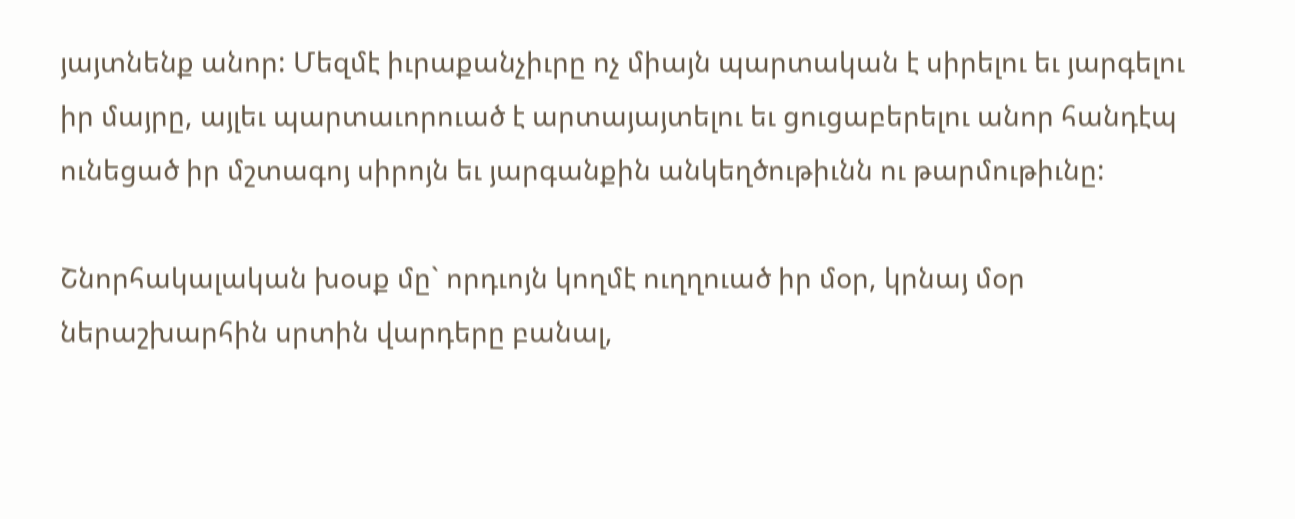յայտնենք անոր: Մեզմէ իւրաքանչիւրը ոչ միայն պարտական է սիրելու եւ յարգելու իր մայրը, այլեւ պարտաւորուած է արտայայտելու եւ ցուցաբերելու անոր հանդէպ ունեցած իր մշտագոյ սիրոյն եւ յարգանքին անկեղծութիւնն ու թարմութիւնը:

Շնորհակալական խօսք մը` որդւոյն կողմէ ուղղուած իր մօր, կրնայ մօր ներաշխարհին սրտին վարդերը բանալ,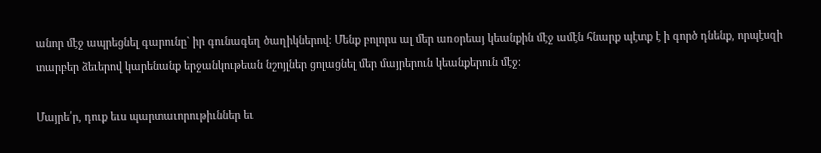անոր մէջ ապրեցնել գարունը` իր գունագեղ ծաղիկներով: Մենք բոլորս ալ մեր առօրեայ կեանքին մէջ ամէն հնարք պէտք է ի գործ դնենք, որպէսզի տարբեր ձեւերով կարենանք երջանկութեան նշոյլներ ցոլացնել մեր մայրերուն կեանքերուն մէջ:

Մայրե՛ր, դուք եւս պարտաւորութիւններ եւ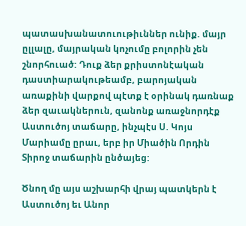պատասխանատուութիւններ ունիք. մայր ըլլալը, մայրական կոչումը բոլորին չեն շնորհուած: Դուք ձեր քրիստոնէական դաստիարակութեամբ, բարոյական առաքինի վարքով պէտք է օրինակ դառնաք ձեր զաւակներուն, զանոնք առաջնորդէք Աստուծոյ տաճարը, ինչպէս Ս. Կոյս Մարիամը ըրաւ, երբ իր Միածին Որդին  Տիրոջ տաճարին ընծայեց:

Ծնող մը այս աշխարհի վրայ պատկերն է Աստուծոյ եւ Անոր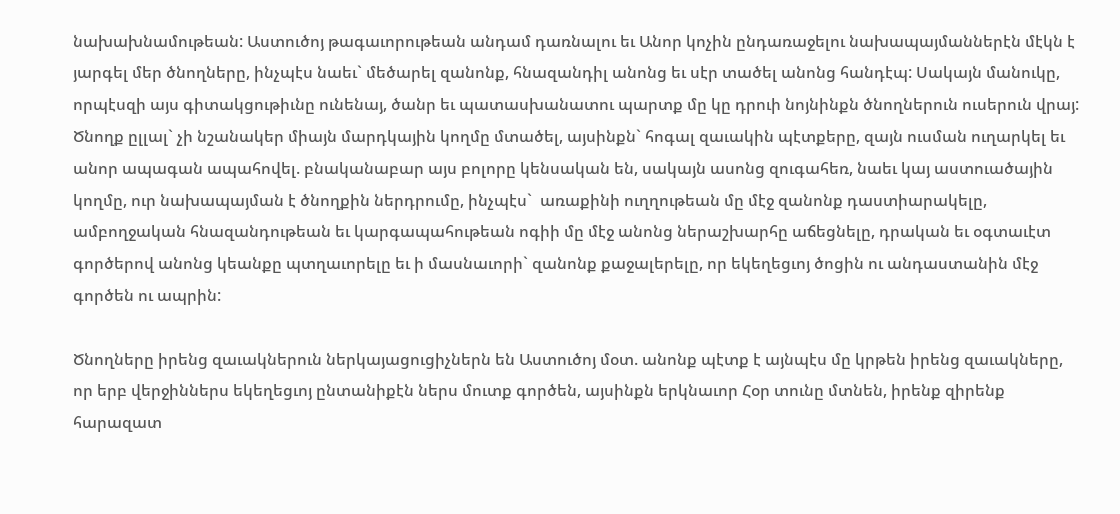նախախնամութեան: Աստուծոյ թագաւորութեան անդամ դառնալու եւ Անոր կոչին ընդառաջելու նախապայմաններէն մէկն է յարգել մեր ծնողները, ինչպէս նաեւ` մեծարել զանոնք, հնազանդիլ անոնց եւ սէր տածել անոնց հանդէպ: Սակայն մանուկը, որպէսզի այս գիտակցութիւնը ունենայ, ծանր եւ պատասխանատու պարտք մը կը դրուի նոյնինքն ծնողներուն ուսերուն վրայ: Ծնողք ըլլալ` չի նշանակեր միայն մարդկային կողմը մտածել, այսինքն` հոգալ զաւակին պէտքերը, զայն ուսման ուղարկել եւ անոր ապագան ապահովել. բնականաբար այս բոլորը կենսական են, սակայն ասոնց զուգահեռ, նաեւ կայ աստուածային կողմը, ուր նախապայման է ծնողքին ներդրումը, ինչպէս`  առաքինի ուղղութեան մը մէջ զանոնք դաստիարակելը, ամբողջական հնազանդութեան եւ կարգապահութեան ոգիի մը մէջ անոնց ներաշխարհը աճեցնելը, դրական եւ օգտաւէտ գործերով անոնց կեանքը պտղաւորելը եւ ի մասնաւորի` զանոնք քաջալերելը, որ եկեղեցւոյ ծոցին ու անդաստանին մէջ գործեն ու ապրին:

Ծնողները իրենց զաւակներուն ներկայացուցիչներն են Աստուծոյ մօտ. անոնք պէտք է այնպէս մը կրթեն իրենց զաւակները, որ երբ վերջիններս եկեղեցւոյ ընտանիքէն ներս մուտք գործեն, այսինքն երկնաւոր Հօր տունը մտնեն, իրենք զիրենք հարազատ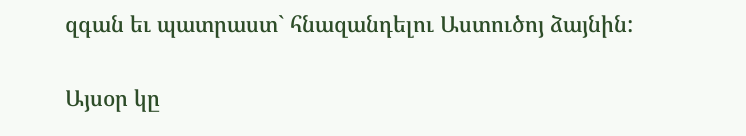զգան եւ պատրաստ` հնազանդելու Աստուծոյ ձայնին:

Այսօր կը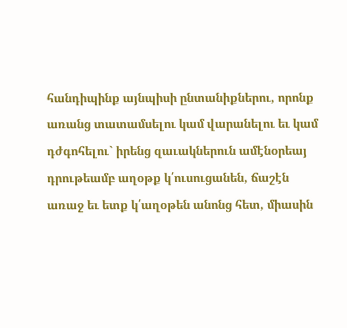հանդիպինք այնպիսի ընտանիքներու, որոնք առանց տատամսելու կամ վարանելու եւ կամ դժգոհելու` իրենց զաւակներուն ամէնօրեայ դրութեամբ աղօթք կ՛ուսուցանեն, ճաշէն առաջ եւ ետք կ՛աղօթեն անոնց հետ, միասին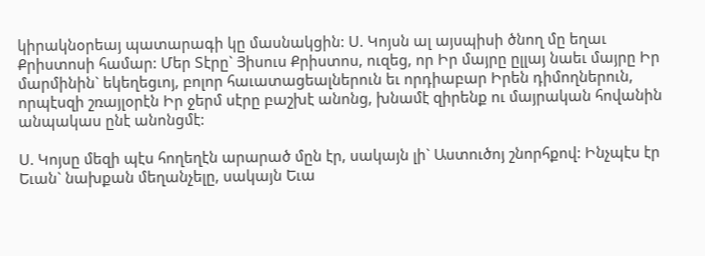կիրակնօրեայ պատարագի կը մասնակցին: Ս. Կոյսն ալ այսպիսի ծնող մը եղաւ Քրիստոսի համար: Մեր Տէրը` Յիսուս Քրիստոս, ուզեց, որ Իր մայրը ըլլայ նաեւ մայրը Իր մարմինին` եկեղեցւոյ, բոլոր հաւատացեալներուն եւ որդիաբար Իրեն դիմողներուն, որպէսզի շռայլօրէն Իր ջերմ սէրը բաշխէ անոնց, խնամէ զիրենք ու մայրական հովանին անպակաս ընէ անոնցմէ:

Ս. Կոյսը մեզի պէս հողեղէն արարած մըն էր, սակայն լի` Աստուծոյ շնորհքով: Ինչպէս էր Եւան` նախքան մեղանչելը, սակայն Եւա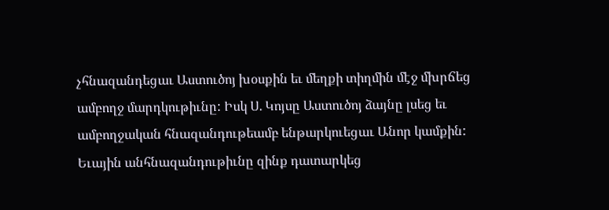չհնազանդեցաւ Աստուծոյ խօսքին եւ մեղքի տիղմին մէջ մխրճեց ամբողջ մարդկութիւնը: Իսկ Ս. Կոյսը Աստուծոյ ձայնը լսեց եւ ամբողջական հնազանդութեամբ ենթարկուեցաւ Անոր կամքին: Եւային անհնազանդութիւնը զինք դատարկեց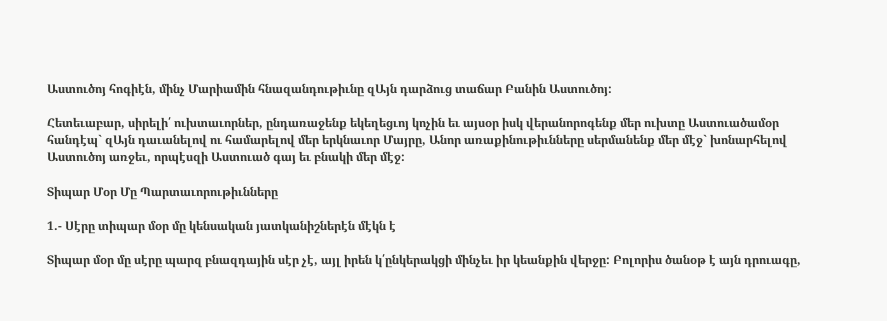Աստուծոյ հոգիէն, մինչ Մարիամին հնազանդութիւնը զԱյն դարձուց տաճար Բանին Աստուծոյ:

Հետեւաբար, սիրելի՛ ուխտաւորներ, ընդառաջենք եկեղեցւոյ կոչին եւ այսօր իսկ վերանորոգենք մեր ուխտը Աստուածամօր հանդէպ` զԱյն դաւանելով ու համարելով մեր երկնաւոր Մայրը, Անոր առաքինութիւնները սերմանենք մեր մէջ` խոնարհելով Աստուծոյ առջեւ, որպէսզի Աստուած գայ եւ բնակի մեր մէջ:

Տիպար Մօր Մը Պարտաւորութիւնները

1.- Սէրը տիպար մօր մը կենսական յատկանիշներէն մէկն է

Տիպար մօր մը սէրը պարզ բնազդային սէր չէ, այլ իրեն կ՛ընկերակցի մինչեւ իր կեանքին վերջը: Բոլորիս ծանօթ է այն դրուագը,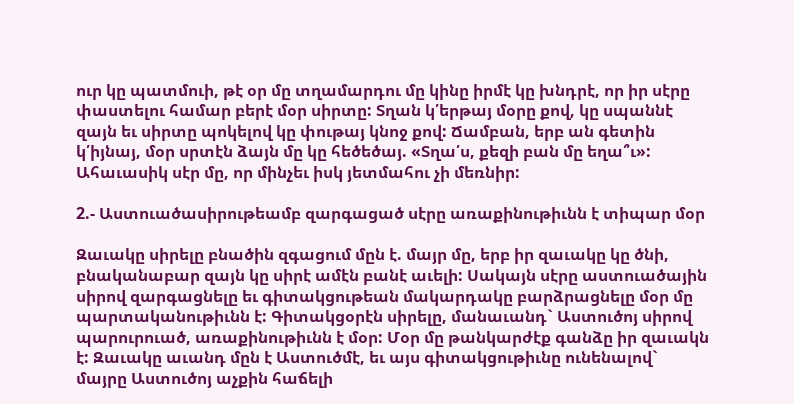ուր կը պատմուի, թէ օր մը տղամարդու մը կինը իրմէ կը խնդրէ, որ իր սէրը փաստելու համար բերէ մօր սիրտը: Տղան կ՛երթայ մօրը քով, կը սպաննէ զայն եւ սիրտը պոկելով կը փութայ կնոջ քով: Ճամբան, երբ ան գետին կ՛իյնայ, մօր սրտէն ձայն մը կը հեծեծայ. «Տղա՛ս, քեզի բան մը եղա՞ւ»: Ահաւասիկ սէր մը, որ մինչեւ իսկ յետմահու չի մեռնիր:

2.- Աստուածասիրութեամբ զարգացած սէրը առաքինութիւնն է տիպար մօր

Զաւակը սիրելը բնածին զգացում մըն է. մայր մը, երբ իր զաւակը կը ծնի, բնականաբար զայն կը սիրէ ամէն բանէ աւելի: Սակայն սէրը աստուածային սիրով զարգացնելը եւ գիտակցութեան մակարդակը բարձրացնելը մօր մը պարտականութիւնն է: Գիտակցօրէն սիրելը, մանաւանդ` Աստուծոյ սիրով պարուրուած, առաքինութիւնն է մօր: Մօր մը թանկարժէք գանձը իր զաւակն է: Զաւակը աւանդ մըն է Աստուծմէ, եւ այս գիտակցութիւնը ունենալով` մայրը Աստուծոյ աչքին հաճելի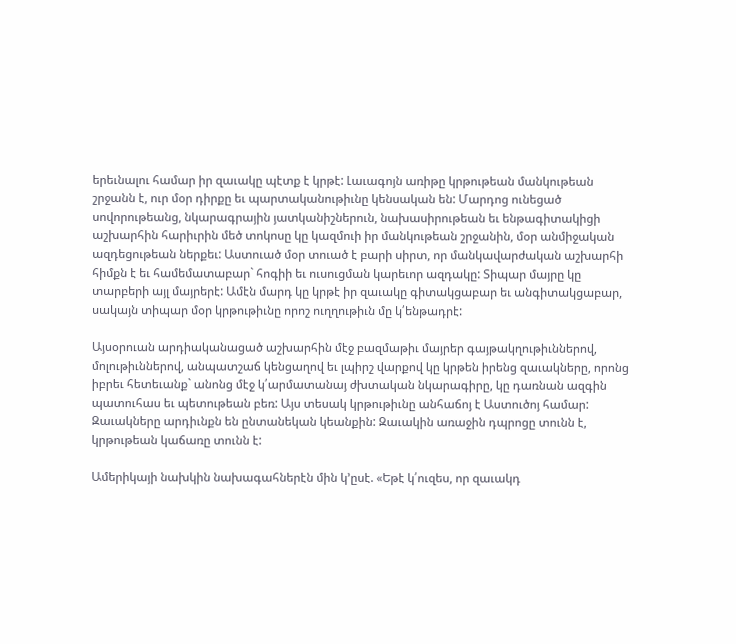երեւնալու համար իր զաւակը պէտք է կրթէ: Լաւագոյն առիթը կրթութեան մանկութեան շրջանն է, ուր մօր դիրքը եւ պարտականութիւնը կենսական են: Մարդոց ունեցած սովորութեանց, նկարագրային յատկանիշներուն, նախասիրութեան եւ ենթագիտակիցի աշխարհին հարիւրին մեծ տոկոսը կը կազմուի իր մանկութեան շրջանին, մօր անմիջական ազդեցութեան ներքեւ: Աստուած մօր տուած է բարի սիրտ, որ մանկավարժական աշխարհի հիմքն է եւ համեմատաբար` հոգիի եւ ուսուցման կարեւոր ազդակը: Տիպար մայրը կը տարբերի այլ մայրերէ: Ամէն մարդ կը կրթէ իր զաւակը գիտակցաբար եւ անգիտակցաբար, սակայն տիպար մօր կրթութիւնը որոշ ուղղութիւն մը կ՛ենթադրէ:

Այսօրուան արդիականացած աշխարհին մէջ բազմաթիւ մայրեր գայթակղութիւններով, մոլութիւններով, անպատշաճ կենցաղով եւ լպիրշ վարքով կը կրթեն իրենց զաւակները, որոնց իբրեւ հետեւանք` անոնց մէջ կ՛արմատանայ ժխտական նկարագիրը, կը դառնան ազգին պատուհաս եւ պետութեան բեռ: Այս տեսակ կրթութիւնը անհաճոյ է Աստուծոյ համար: Զաւակները արդիւնքն են ընտանեկան կեանքին: Զաւակին առաջին դպրոցը տունն է, կրթութեան կաճառը տունն է:

Ամերիկայի նախկին նախագահներէն մին կ’ըսէ. «Եթէ կ՛ուզես, որ զաւակդ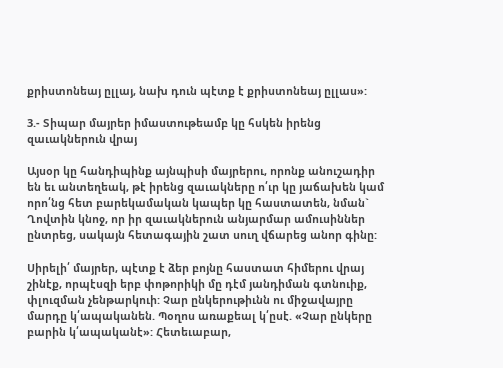քրիստոնեայ ըլլայ, նախ դուն պէտք է քրիստոնեայ ըլլաս»:

3.- Տիպար մայրեր իմաստութեամբ կը հսկեն իրենց զաւակներուն վրայ

Այսօր կը հանդիպինք այնպիսի մայրերու, որոնք անուշադիր են եւ անտեղեակ, թէ իրենց զաւակները ո՛ւր կը յաճախեն կամ որո՛նց հետ բարեկամական կապեր կը հաստատեն, նման` Ղովտին կնոջ, որ իր զաւակներուն անյարմար ամուսիններ ընտրեց, սակայն հետագային շատ սուղ վճարեց անոր գինը:

Սիրելի՛ մայրեր, պէտք է ձեր բոյնը հաստատ հիմերու վրայ շինէք, որպէսզի երբ փոթորիկի մը դէմ յանդիման գտնուիք, փլուզման չենթարկուի: Չար ընկերութիւնն ու միջավայրը մարդը կ՛ապականեն. Պօղոս առաքեալ կ՛ըսէ. «Չար ընկերը բարին կ՛ապականէ»: Հետեւաբար,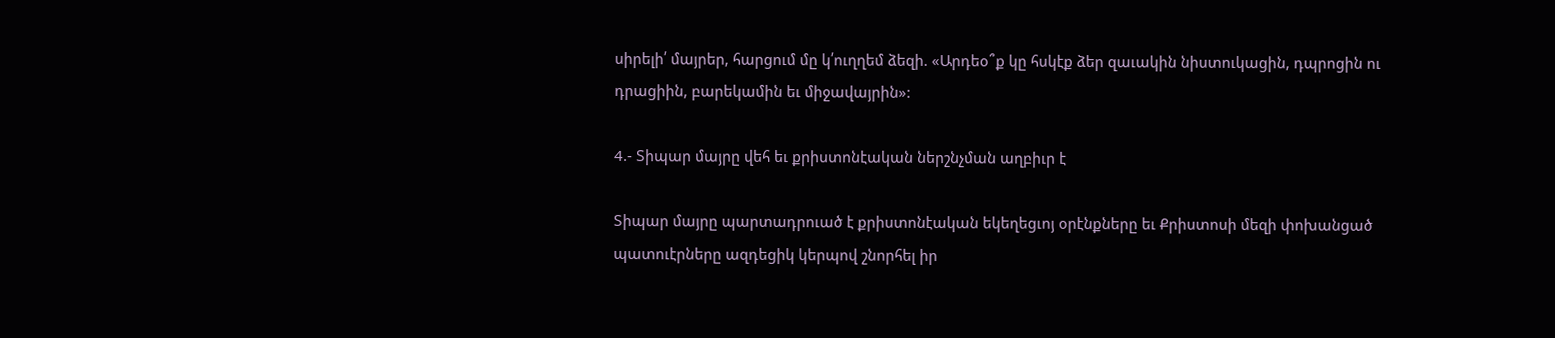սիրելի՛ մայրեր, հարցում մը կ՛ուղղեմ ձեզի. «Արդեօ՞ք կը հսկէք ձեր զաւակին նիստուկացին, դպրոցին ու դրացիին, բարեկամին եւ միջավայրին»:

4.- Տիպար մայրը վեհ եւ քրիստոնէական ներշնչման աղբիւր է

Տիպար մայրը պարտադրուած է քրիստոնէական եկեղեցւոյ օրէնքները եւ Քրիստոսի մեզի փոխանցած պատուէրները ազդեցիկ կերպով շնորհել իր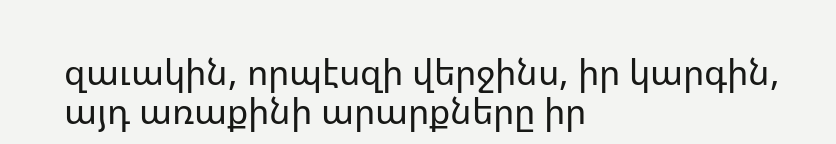զաւակին, որպէսզի վերջինս, իր կարգին, այդ առաքինի արարքները իր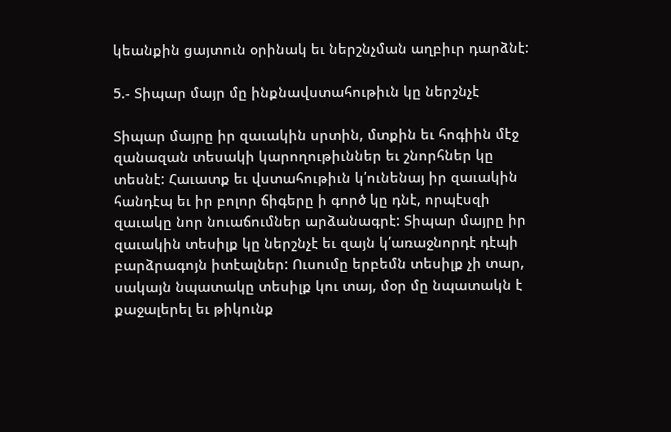կեանքին ցայտուն օրինակ եւ ներշնչման աղբիւր դարձնէ:

5.- Տիպար մայր մը ինքնավստահութիւն կը ներշնչէ

Տիպար մայրը իր զաւակին սրտին, մտքին եւ հոգիին մէջ զանազան տեսակի կարողութիւններ եւ շնորհներ կը տեսնէ: Հաւատք եւ վստահութիւն կ՛ունենայ իր զաւակին հանդէպ եւ իր բոլոր ճիգերը ի գործ կը դնէ, որպէսզի զաւակը նոր նուաճումներ արձանագրէ: Տիպար մայրը իր զաւակին տեսիլք կը ներշնչէ եւ զայն կ՛առաջնորդէ դէպի բարձրագոյն իտէալներ: Ուսումը երբեմն տեսիլք չի տար, սակայն նպատակը տեսիլք կու տայ, մօր մը նպատակն է քաջալերել եւ թիկունք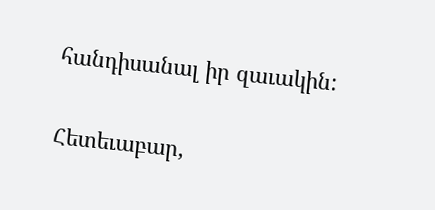հանդիսանալ իր զաւակին:

Հետեւաբար,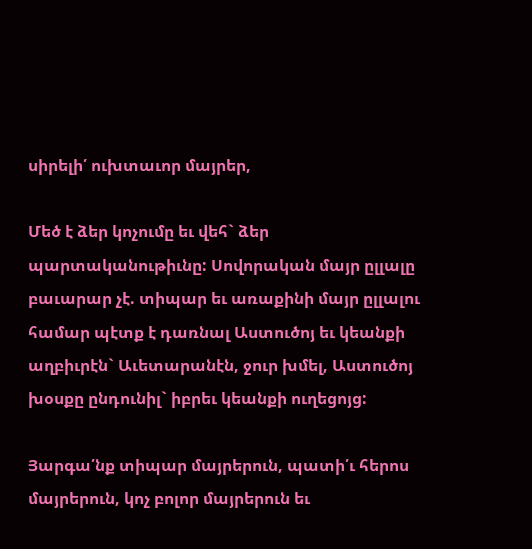սիրելի՛ ուխտաւոր մայրեր,

Մեծ է ձեր կոչումը եւ վեհ` ձեր պարտականութիւնը: Սովորական մայր ըլլալը բաւարար չէ. տիպար եւ առաքինի մայր ըլլալու համար պէտք է դառնալ Աստուծոյ եւ կեանքի աղբիւրէն` Աւետարանէն, ջուր խմել, Աստուծոյ խօսքը ընդունիլ` իբրեւ կեանքի ուղեցոյց:

Յարգա՛նք տիպար մայրերուն, պատի՛ւ հերոս մայրերուն, կոչ բոլոր մայրերուն եւ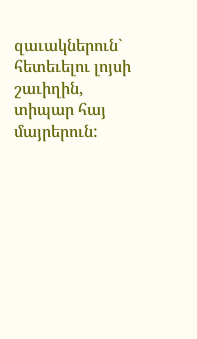զաւակներուն` հետեւելու լոյսի շաւիղին, տիպար հայ մայրերուն: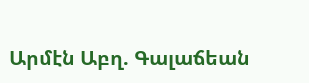Արմէն Աբղ. Գալաճեան